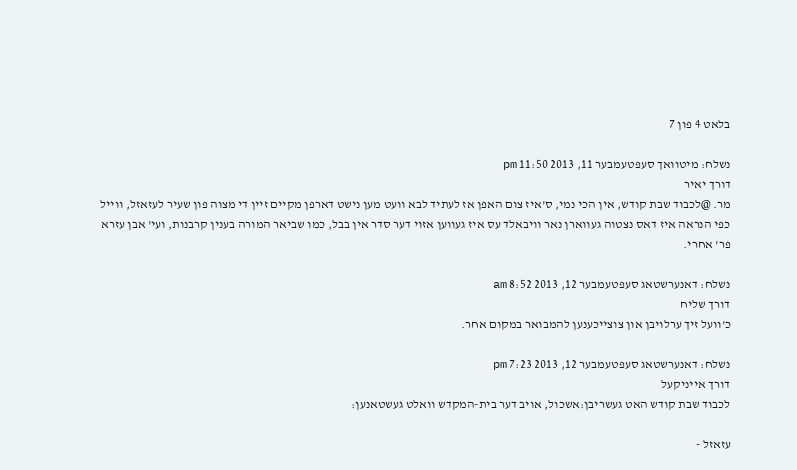בלאט 4 פון 7

נשלח: מיטוואך סעפטעמבער 11, 2013 11:50 pm
דורך יאיר
מר. @לכבוד שבת קודש, אין הכי נמי, ס'איז צום האפן אז לעתיד לבא וועט מען נישט דארפן מקיים זיין די מצוה פון שעיר לעזאזל, ווייל כפי הנראה איז דאס נצטוה געווארן נאר וויבאלד עס איז געווען אזוי דער סדר אין בבל, כמו שביאר המורה בענין קרבנות, ועי' אבן עזרא פר' אחרי.

נשלח: דאנערשטאג סעפטעמבער 12, 2013 8:52 am
דורך שליח
כ'וועל זיך ערלויבן און צוצייכענען להמבואר במקום אחר.

נשלח: דאנערשטאג סעפטעמבער 12, 2013 7:23 pm
דורך אייניקעל
לכבוד שבת קודש האט געשריבן:אשכול, אויב דער בית-המקדש וואלט געשטאנען:

עזאזל -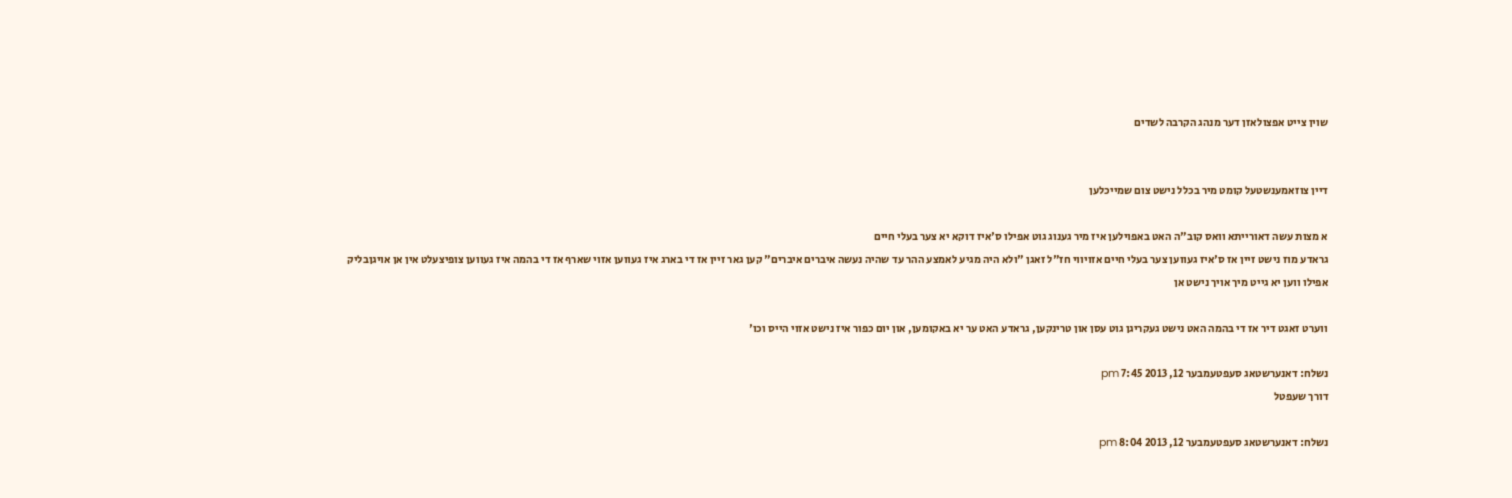שוין צייט אפצולאזן דער מנהג הקרבה לשדים


דיין צוזאמענשטעל קומט מיר בכלל נישט צום שמייכלען

א מצות עשה דאורייתא וואס קוב"ה האט באפוילען איז מיר גענוג גוט אפילו ס'איז דוקא יא צער בעלי חיים
גראדע מוז נישט זיין אז ס'איז געווען צער בעלי חיים אזויווי חז"ל זאגן "ולא היה מגיע לאמצע ההר עד שהיה נעשה איברים איברים" קען גאר זיין אז די בארג איז געווען אזוי שארף אז די בהמה איז געווען צופיצעלט אין אן אויגןבליק
אפילו ווען יא גייט מיך אויך נישט אן

ווערט זאגט דיר אז די בהמה האט נישט געקריגן גוט עסן און טרינקען, גראדע האט ער יא באקומען, און יום כפור איז נישט אזוי הייס וכו'

נשלח: דאנערשטאג סעפטעמבער 12, 2013 7:45 pm
דורך שעפטל

נשלח: דאנערשטאג סעפטעמבער 12, 2013 8:04 pm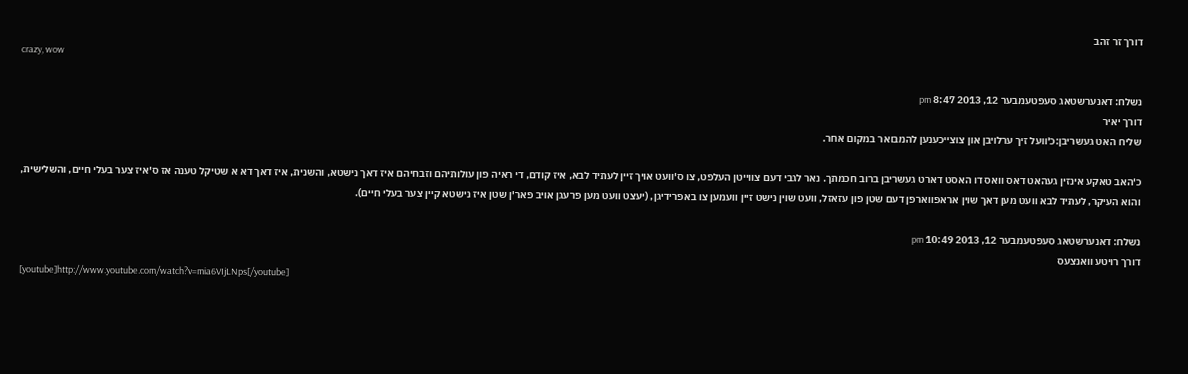דורך זר זהב
crazy, wow

נשלח: דאנערשטאג סעפטעמבער 12, 2013 8:47 pm
דורך יאיר
שליח האט געשריבן:כ'וועל זיך ערלויבן און צוצייכענען להמבואר במקום אחר.

כ'האב טאקע אינזין געהאט דאס וואס דו האסט דארט געשריבן ברוב חכמתך. נאר לגבי דעם צווייטן העלפט, צו ס'וועט אויך זיין לעתיד לבא, איז קודם, די ראיה פון עולותיהם וזבחיהם איז דאך נישטא, והשנית, איז דאך דא א שטיקל טענה אז ס'איז צער בעלי חיים, והשלישית, והוא העיקר, לעתיד לבא וועט מען דאך שוין אראפווארפן דעם שטן פון עזאזל, וועט שוין נישט זיין וועמען צו באפרידיגן, (יעצט וועט מען פרעגן אויב פאר'ן שטן איז נישטא קיין צער בעלי חיים).

נשלח: דאנערשטאג סעפטעמבער 12, 2013 10:49 pm
דורך רויטע וואנצעס
[youtube]http://www.youtube.com/watch?v=mia6VIjLNps[/youtube]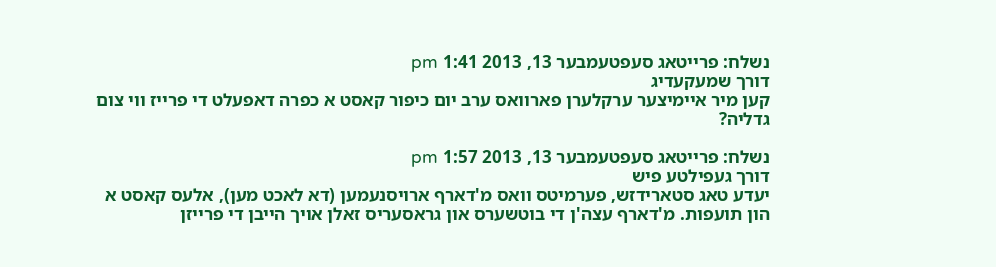נשלח: פרייטאג סעפטעמבער 13, 2013 1:41 pm
דורך שמעקעדיג
קען מיר איימיצער ערקלערן פארוואס ערב יום כיפור קאסט א כפרה דאפעלט די פרייז ווי צום גדליה?

נשלח: פרייטאג סעפטעמבער 13, 2013 1:57 pm
דורך געפילטע פיש
יעדע טאג סטארידזש, פערמיטס וואס מ'דארף ארויסנעמען (דא לאכט מען), אלעס קאסט א הון תועפות. מ'דארף עצה'ן די בוטשערס און גראסעריס זאלן אויך הייבן די פרייזן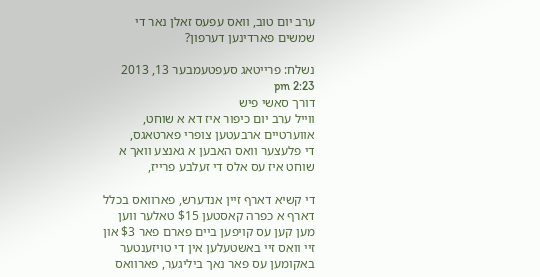ערב יום טוב, וואס עפעס זאלן נאר די שמשים פארדינען דערפון?

נשלח: פרייטאג סעפטעמבער 13, 2013 2:23 pm
דורך סאשי פיש
ווייל ערב יום כיפור איז דא א שוחט, אווערטיים ארבעטען צופרי פארטאגס,
די פלעצער וואס האבען א גאנצע וואך א שוחט איז עס אלס די זעלבע פרייז,

די קשיא דארף זיין אנדערש, פארוואס בכלל דארף א כפרה קאסטען $15 טאלער ווען מען קען עס קויפען ביים פארם פאר $3 און זיי וואס זיי באשטעלען אין די טויזענטער באקומען עס פאר נאך ביליגער, פארוואס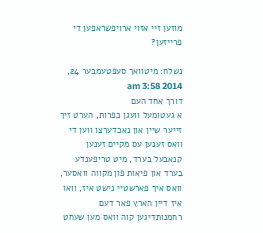מוזען זיי אזוי ארויפשראפען די פרייזען?

נשלח: מיטוואך סעפטעמבער 24, 2014 3:58 am
דורך אחד העם
א געטומעל וועגן כפרות, הערט זיך זייער שיין און נאכדערצו ווען די וואס זענען עס מקיים זענען קנאבעל בערד, מיט טריפענדע בערד און פיאות פון מקווה וואסער, וואס איך פארשטיי נישט איז, וואו איז דיין הארץ פאר דעם רחמנותדיגען קוה וואס מען שעחט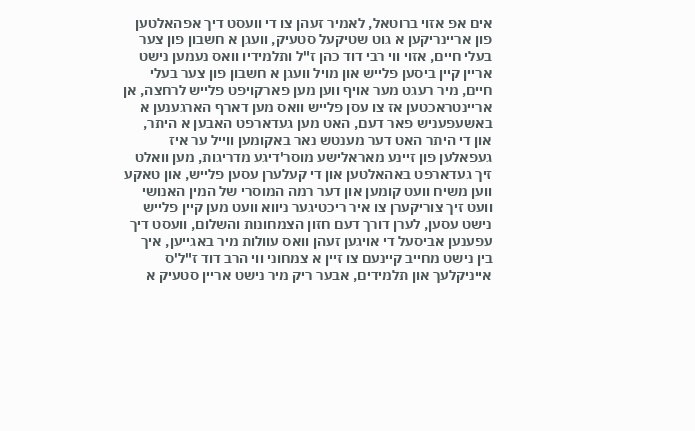אים אפ אזוי ברוטאל, לאמיר זעהן צו די וועסט דיך אפהאלטען פון אריינריקען א גוט שטיקעל סטעיק, וועגן א חשבון פון צער בעלי חיים, אזוי ווי רבי דוד כהן ז"ל ותלמידיו וואס נעמען נישט אריין קיין ביסען פלייש און מויל וועגן א חשבון פון צער בעלי חיים, מיר רעגט מער אויף ווען מען פארקויפט פלייש לרחצה, אן אריינטראכטען אז צו עסן פלייש וואס מען דארף הארגענען א באשעפעניש פאר דעם, האט מען געדארפט האבען א היתר, און די היתר האט דער מענטש נאר באקומען ווייל ער איז געפאלען פון זיינע מאראלישע מוסר'דיגע מדריגות, מען וואלט זיך געדארפט באהאלטען און די קעלערן עסען פלייש, און טאקע ווען משיח וועט קומען און דער רמה המוסרי של המין האנושי וועט זיך צוריקערן צו איר ריכטיגער ניווא וועט מען קיין פלייש נישט עסען, לערן דורך דעם חזון הצמחונות והשלום, וועסט דיך עפענען אביסעל די אויגען זעהן וואס עוולות מיר באגייען, איך בין נישט מחייב קיינעם צו זיין א צמחוני ווי הרב דוד ז"ל'ס אייניקלעך און תלמידים, אבער ריק מיר נישט אריין סטעיק א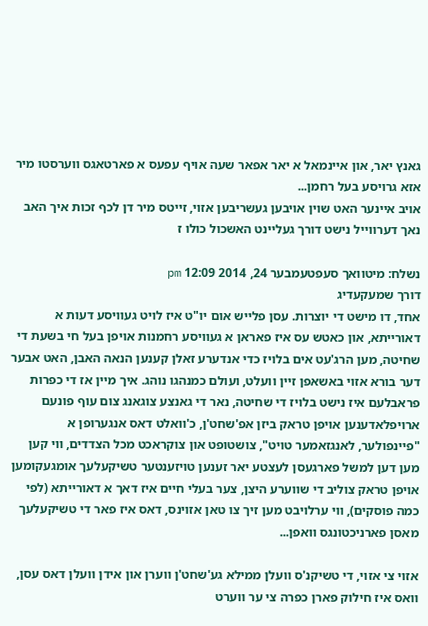גאנץ יאר, און איינמאל א יאר אפאר שעה אויף עפעס א פארטאגס ווערסטו מיר אזא גרויסע בעל רחמן...
אויב איינער האט שוין אויבען געשריבען אזוי, זייטס מיר דן לכף זכות איך האב נאך דערווייל נישט דורך געליינט האשכול כולו ז

נשלח: מיטוואך סעפטעמבער 24, 2014 12:09 pm
דורך שמעקעדיג
אחד, דו מישט די יוצרות. עסן פלייש אום יו"ט איז לויט געוויסע דעות א דאורייתא, און כאטש עס איז פאראן א געוויסע רחמנות אויפן בעל חי בשעת די שחיטה, מען הרג'עט אים בלויז כדי אנדערע זאלן קענען הנאה האבן, האט אבער דער בורא אזוי באשאפן זיין וועלט, ועולם כמנהגו נוהג. איך מיין אז די כפרות פראבלעם איז נישט בלויז די שחיטה, נאר די גאנצע צוגאנג צום עוף פונעם ארויפלאדענען אויפן טראק ביזן אפ'שחט'ן, כ'וואלט דאס אנגערופן א "פיינפולער, לאנגזאמער טויט", צושטופט און צוקראכט מכל הצדדים, ווי קען מען דען למשל פארגעסן לעצטע יאר זענען טויזענטער טשיקעלעך אומגעקומען אויפן טראק צוליב די שווערע היצן, צער בעלי חיים איז דאך א דאורייתא (לפי כמה פוסקים), ווי ערלויבט מען זיך צו טאן אזוינס, דאס איז פאר די טשיקעלעך מאסן פארניכטונגס וואפן...

אזוי צי אזוי, די טשיקנ'ס וועלן ממילא גע'שחט'ן ווערן און אידן וועלן דאס עסן, וואס איז חילוק פארן כפרה צי ער ווערט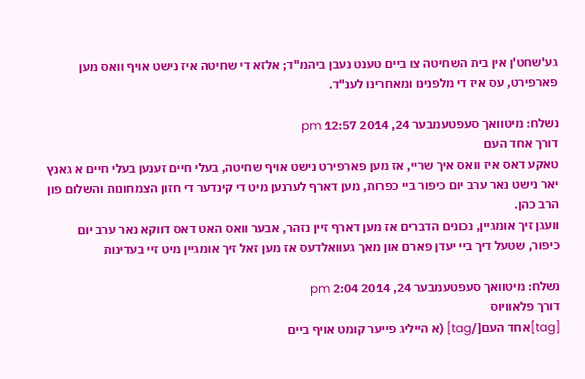גע'שחט'ן אין בית השחיטה צו ביים טענט נעבן ביהמ"ד; אלזא די שחיטה איז נישט אויף וואס מען פארפירט, עס איז די מלפנינו ומאחרינו לענ"ד.

נשלח: מיטוואך סעפטעמבער 24, 2014 12:57 pm
דורך אחד העם
טאקע דאס איז וואס איך שריי, אז מען פארפירט נישט אויף שחיטה, בעלי חיים זענען בעלי חיים א גאנץ יאר נישט נאר ערב יום כיפור ביי כפרות, מען דארף לערנען מיט די קינדער די חזון הצמחונות והשלום פון הרב כהן.
וועגן זיך אומגיין, נכונים הדברים אז מען דארף זיין נזהר, אבער וואס האט דאס דווקא נאר ערב יום כיפור, שטעל דיך ביי יעדן פארם און מאך געוואלדעס אז מען זאל זיך אומגיין מיט זיי בעדינות

נשלח: מיטוואך סעפטעמבער 24, 2014 2:04 pm
דורך פלאוויוס
[tag]אחד העם[/tag] (א הייליג פייער קומט אויף ביים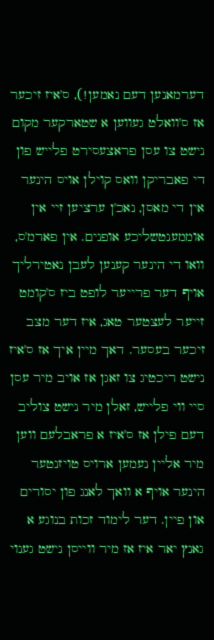דערמאנען דעם נאמען!), ס'איז זיכער אז ס'וואלט געווען א שטארקער מקום נישט צו עסן פראצעסירט פלייש פון די פאבריקן וואס קוילן אויס הינער אין די מאסן, נאכ'ן ערציען זיי אין אוממענטשליכע אופנים. אין פארמ'ס, וואו די הינער קענען לעבן נאטירליך אויף דער פרייער לופט ביז ס'קומט זייער לעצטער טאג, איז דער מצב זיכער בעסער. דאך מיין איך אז ס'איז נישט ריכטיג צו זאגן אז אויב מיר עסן סיי ווי פלייש, זאלן מיר נישט צוליב דעם פילן אז ס'איז א פראבלעם ווען מיר אליין נעמען ארויס טויזנטער הינער אויף א וואך לאנג פון יסורים און פיין. דער לימוד זכות בנוגע א גאנץ יאר איז אז מיר ווייסן נישט גענוי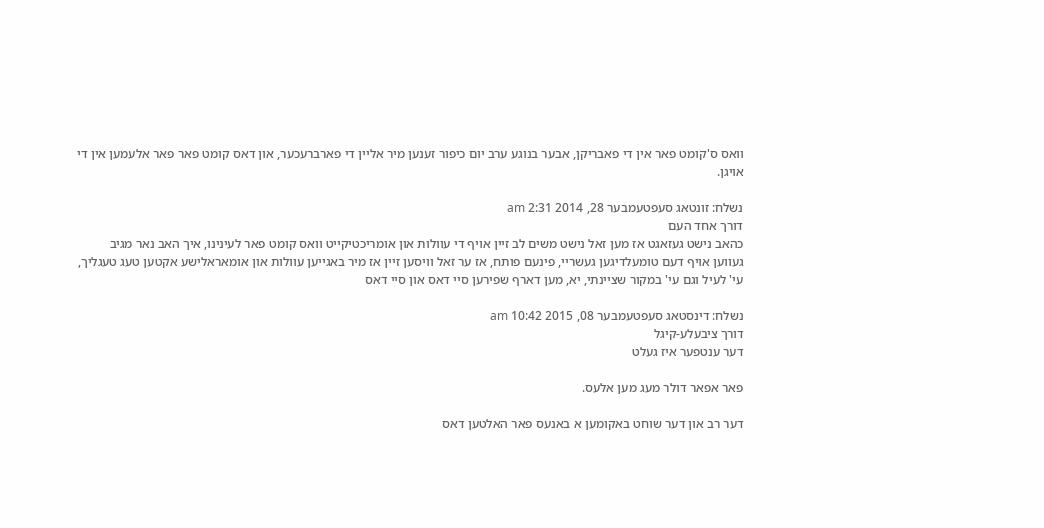וואס ס'קומט פאר אין די פאבריקן, אבער בנוגע ערב יום כיפור זענען מיר אליין די פארברעכער, און דאס קומט פאר פאר אלעמען אין די אויגן.

נשלח: זונטאג סעפטעמבער 28, 2014 2:31 am
דורך אחד העם
כהאב נישט געזאגט אז מען זאל נישט משים לב זיין אויף די עוולות און אומריכטיקייט וואס קומט פאר לעינינו, איך האב נאר מגיב געווען אויף דעם טומעלדיגען געשריי, פינעם פותח, אז ער זאל וויסען זיין אז מיר באגייען עוולות און אומאראלישע אקטען טעג טעגליך, עי' לעיל וגם עי' במקור שציינתי, יא, מען דארף שפירען סיי דאס און סיי דאס

נשלח: דינסטאג סעפטעמבער 08, 2015 10:42 am
דורך ציבעלע-קיגל
דער ענטפער איז געלט

פאר אפאר דולר מעג מען אלעס.

דער רב און דער שוחט באקומען א באנעס פאר האלטען דאס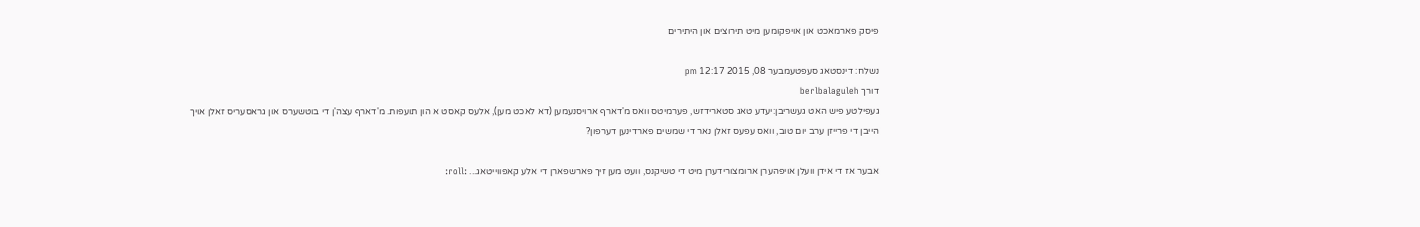פיסק פארמאכט און אויפקומען מיט תירוצים און היתירים

נשלח: דינסטאג סעפטעמבער 08, 2015 12:17 pm
דורך berlbalaguleh
געפילטע פיש האט געשריבן:יעדע טאג סטארידזש, פערמיטס וואס מ'דארף ארויסנעמען (דא לאכט מען), אלעס קאסט א הון תועפות. מ'דארף עצה'ן די בוטשערס און גראסעריס זאלן אויך הייבן די פרייזן ערב יום טוב, וואס עפעס זאלן נאר די שמשים פארדינען דערפון?

אבער אז די אידן וועלן אויפהערן ארומצורידערן מיט די טשיקנס, וועט מען זיך פארשפארן די אלע קאפווייטאג... :roll: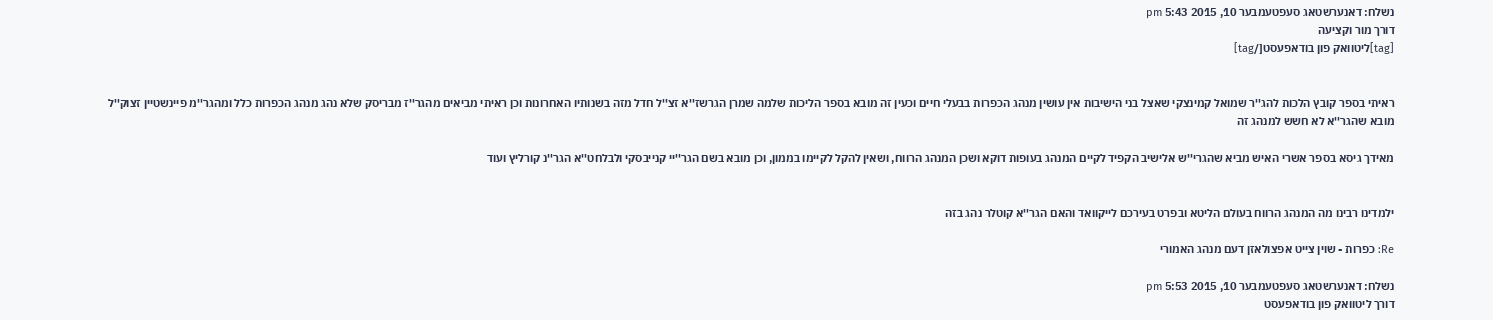נשלח: דאנערשטאג סעפטעמבער 10, 2015 5:43 pm
דורך מור וקציעה
[tag]ליטוואק פון בודאפעסט[/tag]


ראיתי בספר קובץ הלכות להג''ר שמואל קמינצקי שאצל בני הישיבות אין עושין מנהג הכפרות בבעלי חיים וכעין זה מובא בספר הליכות שלמה שמרן הגרשז''א זצ''ל חדל מזה בשנותיו האחרונות וכן ראיתי מביאים מהגר''ז מבריסק שלא נהג מנהג הכפרות כלל ומהגר''מ פיינשטיין זצוק''ל מובא שהגר''א לא חשש למנהג זה

מאידך גיסא בספר אשרי האיש מביא שהגרי''ש אלישיב הקפיד לקיים המנהג בעופות דוקא ושכן המנהג הרווח, ושאין להקל לקיימו בממון, וכן מובא בשם הגר''יי קנייבסקי ולבלחט''א הגר''נ קורליץ ועוד


ילמדינו רבינו מה המנהג הרווח בעולם הליטא ובפרט בעירכם לייקוואד והאם הגר''א קוטלר נהג בזה

Re: כפרות - שוין צייט אפצולאזן דעם מנהג האמורי

נשלח: דאנערשטאג סעפטעמבער 10, 2015 5:53 pm
דורך ליטוואק פון בודאפעסט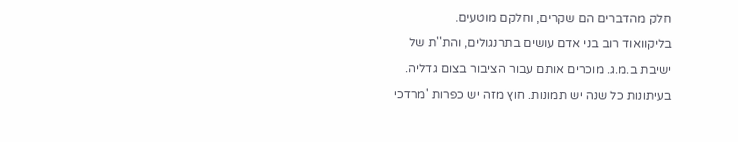חלק מהדברים הם שקרים, וחלקם מוטעים.
בליקוואוד רוב בני אדם עושים בתרנגולים, והת''ת של ישיבת ב.מ.ג. מוכרים אותם עבור הציבור בצום גדליה. בעיתונות כל שנה יש תמונות. חוץ מזה יש כפרות 'מרדכי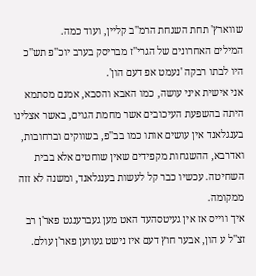שווארץ' תחת השגחת הרמ''ב קליין, ועוד כמה.
המילים האחרונים של הגרי''ז מבריסק בערב יוכ''פ תש''כ היו לבתו רבקה 'נעמט אפ דעם הון'.
אני אישית איני עושה, כמו האבא והסבא, אמנם מסתמא היתה בהשפעת העיכובים אשר מחמת הגוים, באשר אצלינו בענגלאנד אין עושים אותו כמו בב''פ, בשווקים וברחובות, ואדרבא, ההשגחות מקפידים שאין שוחטים אלא בבית השחיטה. עכשיו כבר קל לעשות בענגלאנד, ומשנה לא זזה ממקומה.
איך ווייס אז אין געיטסהעד האט מען געברענגט פאר'ן רב זצ''ל ע הון, אבער חוץ דעם איז נישט געווען פאר'ן עולם.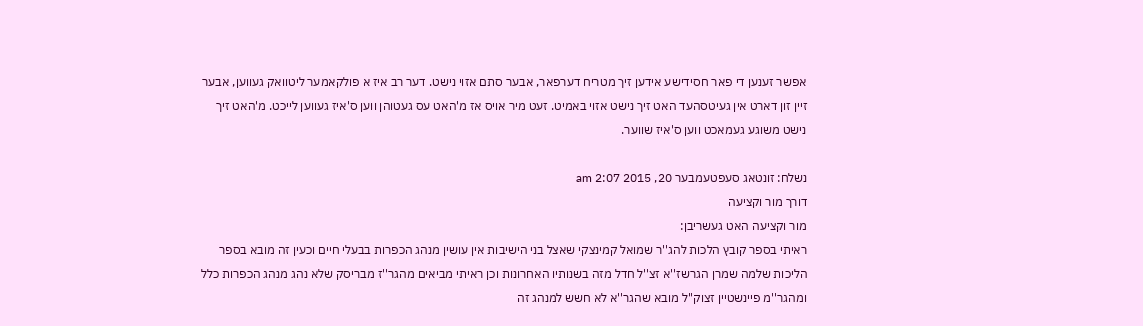אפשר זענען די פאר חסידישע אידען זיך מטריח דערפאר, אבער סתם אזוי נישט. דער רב איז א פולקאמער ליטוואק געווען, אבער זיין זון דארט אין געיטסהעד האט זיך נישט אזוי באמיט. זעט מיר אויס אז מ'האט עס געטוהן ווען ס'איז געווען לייכט. מ'האט זיך נישט משוגע געמאכט ווען ס'איז שווער.

נשלח: זונטאג סעפטעמבער 20, 2015 2:07 am
דורך מור וקציעה
מור וקציעה האט געשריבן:
ראיתי בספר קובץ הלכות להג''ר שמואל קמינצקי שאצל בני הישיבות אין עושין מנהג הכפרות בבעלי חיים וכעין זה מובא בספר הליכות שלמה שמרן הגרשז''א זצ''ל חדל מזה בשנותיו האחרונות וכן ראיתי מביאים מהגר''ז מבריסק שלא נהג מנהג הכפרות כלל ומהגר''מ פיינשטיין זצוק''ל מובא שהגר''א לא חשש למנהג זה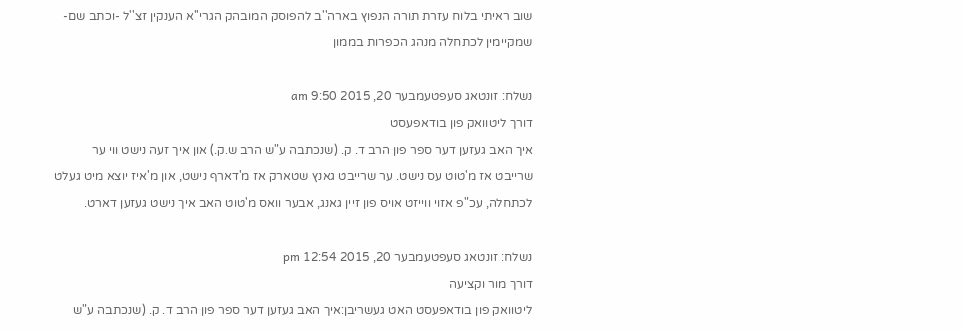שוב ראיתי בלוח עזרת תורה הנפוץ בארה''ב להפוסק המובהק הגרי''א הענקין זצ''ל -וכתב שם- שמקיימין לכתחלה מנהג הכפרות בממון

נשלח: זונטאג סעפטעמבער 20, 2015 9:50 am
דורך ליטוואק פון בודאפעסט
איך האב געזען דער ספר פון הרב ד. ק. (שנכתבה ע"ש הרב ש.ק.) און איך זעה נישט ווי ער שרייבט אז מ'טוט עס נישט. ער שרייבט גאנץ שטארק אז מ'דארף נישט, און מ'איז יוצא מיט געלט לכתחלה, עכ"פ אזוי ווייזט אויס פון זיין גאנג, אבער וואס מ'טוט האב איך נישט געזען דארט.

נשלח: זונטאג סעפטעמבער 20, 2015 12:54 pm
דורך מור וקציעה
ליטוואק פון בודאפעסט האט געשריבן:איך האב געזען דער ספר פון הרב ד. ק. (שנכתבה ע"ש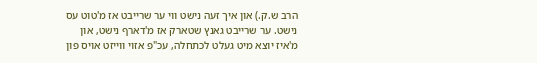הרב ש.ק.) און איך זעה נישט ווי ער שרייבט אז מ'טוט עס נישט. ער שרייבט גאנץ שטארק אז מ'דארף נישט, און מ'איז יוצא מיט געלט לכתחלה, עכ"פ אזוי ווייזט אויס פון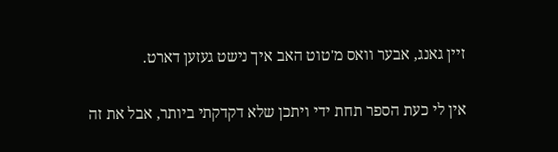זיין גאנג, אבער וואס מ'טוט האב איך נישט געזען דארט.

אין לי כעת הספר תחת ידי ויתכן שלא דקדקתי ביותר, אבל את זה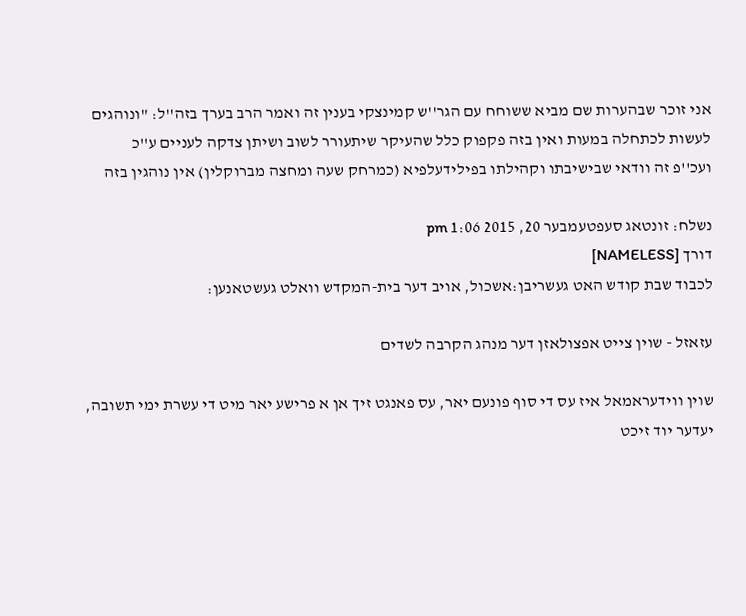אני זוכר שבהערות שם מביא ששוחח עם הגר''ש קמינצקי בענין זה ואמר הרב בערך בזה''ל: "ונוהגים לעשות לכתחלה במעות ואין בזה פקפוק כלל שהעיקר שיתעורר לשוב ושיתן צדקה לעניים ע''כ
ועכ''פ זה וודאי שבישיבתו וקהילתו בפילידעלפיא (כמרחק שעה ומחצה מברוקלין) אין נוהגין בזה

נשלח: זונטאג סעפטעמבער 20, 2015 1:06 pm
דורך [NAMELESS]
לכבוד שבת קודש האט געשריבן:אשכול, אויב דער בית-המקדש וואלט געשטאנען:

עזאזל - שוין צייט אפצולאזן דער מנהג הקרבה לשדים

שוין ווידעראמאל איז עס די סוף פונעם יאר, עס פאנגט זיך אן א פרישע יאר מיט די עשרת ימי תשובה, יעדער יוד זיכט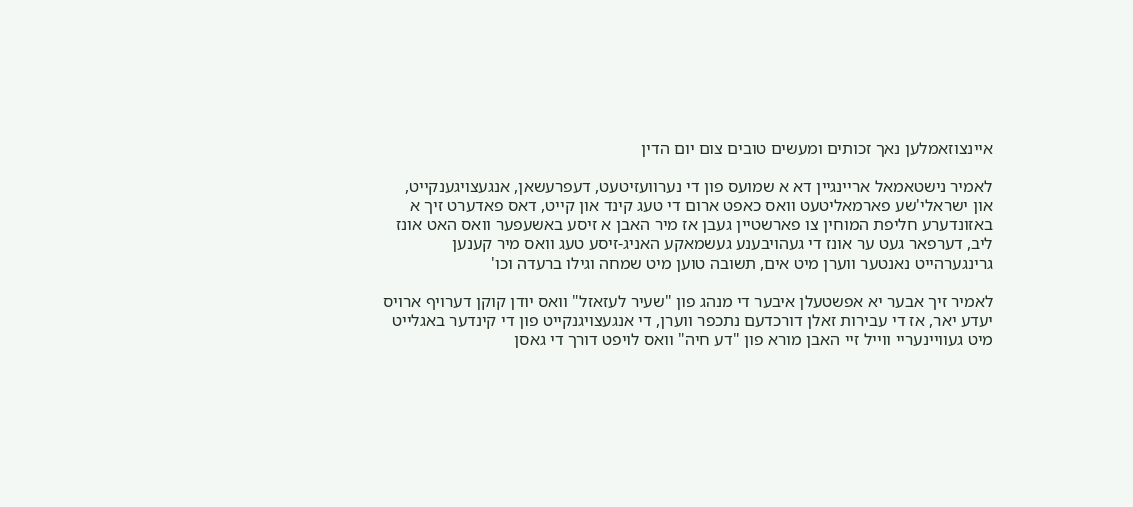איינצוזאמלען נאך זכותים ומעשים טובים צום יום הדין

לאמיר נישטאמאל אריינגיין דא א שמועס פון די נערוועזיטעט, דעפרעשאן, אנגעצויגענקייט, און ישראלי'שע פארמאליטעט וואס כאפט ארום די טעג קינד און קייט, דאס פאדערט זיך א באזונדערע חליפת המוחין צו פארשטיין געבן אז מיר האבן א זיסע באשעפער וואס האט אונז ליב, דערפאר געט ער אונז די געהויבענע געשמאקע האניג-זיסע טעג וואס מיר קענען גרינגערהייט נאנטער ווערן מיט אים, תשובה טוען מיט שמחה וגילו ברעדה וכו'

לאמיר זיך אבער יא אפשטעלן איבער די מנהג פון "שעיר לעזאזל" וואס יודן קוקן דערויף ארויס יעדע יאר, אז די עבירות זאלן דורכדעם נתכפר ווערן, די אנגעצויגנקייט פון די קינדער באגלייט מיט געוויינעריי ווייל זיי האבן מורא פון "דע חיה" וואס לויפט דורך די גאסן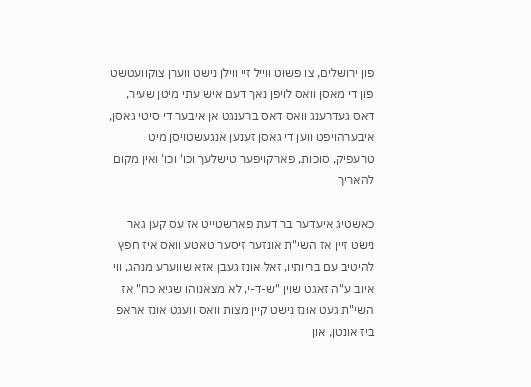פון ירושלים, צו פשוט ווייל זיי ווילן נישט ווערן צוקוועטשט פון די מאסן וואס לויפן נאך דעם איש עתי מיטן שעיר, דאס געדרענג וואס דאס ברענגט אן איבער די סיטי גאסן, איבערהויפט ווען די גאסן זענען אנגעשטויסן מיט טרעפיק, סוכות, פארקויפער טישלעך וכו' וכו' ואין מקום להאריך

כאשטיג איעדער בר דעת פארשטייט אז עס קען גאר נישט זיין אז השי"ת אונזער זיסער טאטע וואס איז חפץ להיטיב עם בריותיו, זאל אונז געבן אזא שווערע מנהג, ווי איוב ע"ה זאגט שוין "ש-ד-י, לא מצאנוהו שגיא כח" אז השי"ת געט אונז נישט קיין מצות וואס וועגט אונז אראפ ביז אונטן, און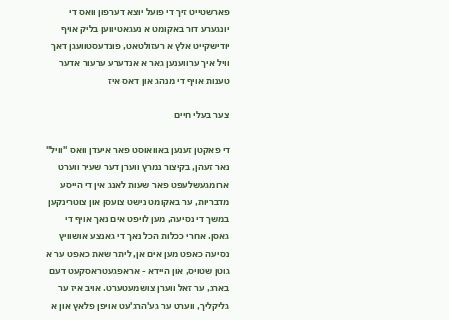פארשטייט זיך די פועל יוצא דערפון וואס די יונגערע דור באקומט א נעגאטיווען בליק אויף יודישקייט אלץ א רעזולטאט, פונדעסטוועגן דאך וויל איך ערווענען גאר א אנדערע ערעור אדער טענות אויף די מנהג און דאס איז

צער בעלי חיים

די פאקטן זענען באוואוסט פאר איעדן וואס "וויל" נאר זעהן, בקיצור נמרץ ווערן דער שעיר ווערט ארומגעשלעפט פאר שעות לאנג אין די הייסע מדבריות, ער באקומט נישט צועסן און צוטרינקען במשך די נסיעה, מען לויפט אים נאך אויף די גאסן. אחרי ככלות הכל נאך די גאנצע אושוויץ נסיעה כאפט מען אים אן, ליתר שאת כאפט ער א גוטן שטויס, און היידא - אראפגעטראסקעט דעם בארג, ער זאל ווערן צושמעטערט. אויב איז ער גליקליך, ווערט ער גע'הרג'עט אויפן פלאץ און א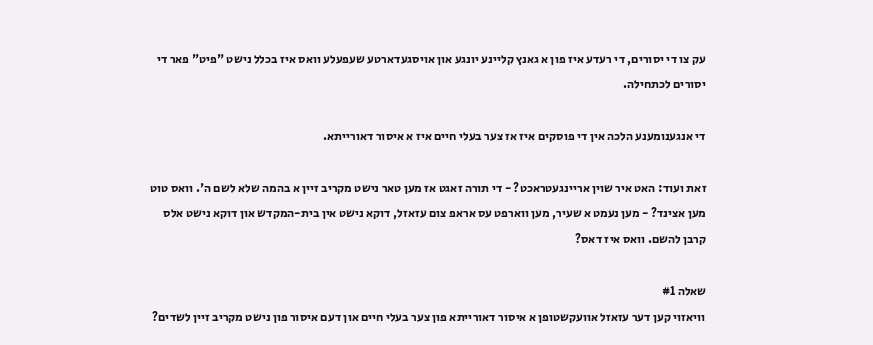עק צו די יסורים, די רעדע איז פון א גאנץ קליינע יונגע און אויסגעדארטע שעפעלע וואס איז בכלל נישט "פיט" פאר די יסורים לכתחילה.

די אנגענומענע הלכה אין די פוסקים איז אז צער בעלי חיים איז א איסור דאורייתא.

זאת ועוד: האט איר שוין אריינגעטראכט? - די תורה זאגט אז מען טאר נישט מקריב זיין א בהמה שלא לשם ה'. וואס טוט מען אצינד? - מען נעמט א שעיר, מען ווארפט עס אראפ צום עזאזל, דוקא נישט אין בית-המקדש און דוקא נישט אלס קרבן להשם. וואס איז דאס?

שאלה #1
וויאזוי קען דער עזאזל אוועקשטופן א איסור דאורייתא פון צער בעלי חיים און דעם איסור פון נישט מקריב זיין לשדים?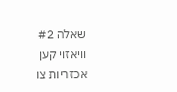שאלה #2
וויאזוי קען אכזריות צו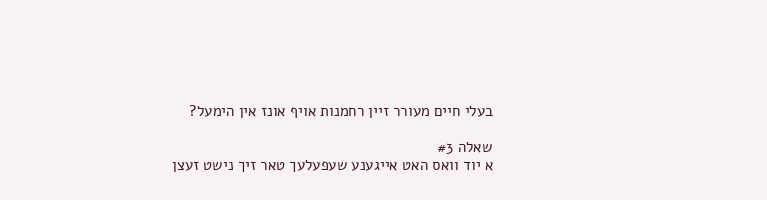בעלי חיים מעורר זיין רחמנות אויף אונז אין הימעל?

שאלה #3
א יוד וואס האט אייגענע שעפעלעך טאר זיך נישט זעצן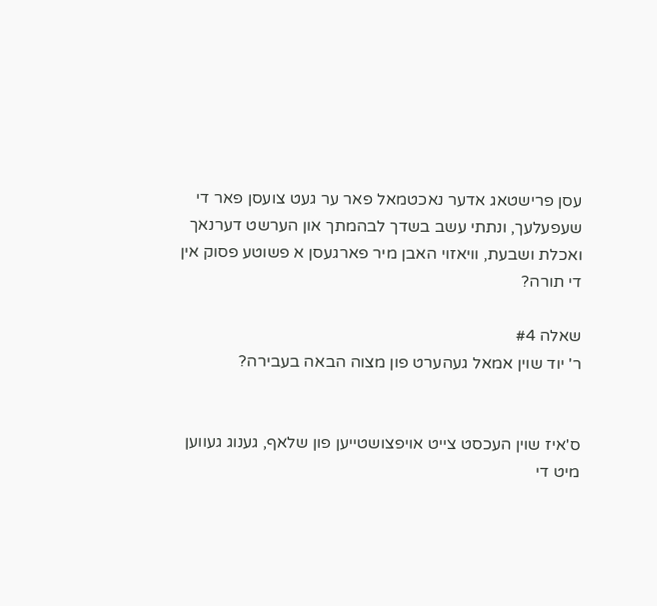עסן פרישטאג אדער נאכטמאל פאר ער געט צועסן פאר די שעפעלעך, ונתתי עשב בשדך לבהמתך און הערשט דערנאך ואכלת ושבעת, וויאזוי האבן מיר פארגעסן א פשוטע פסוק אין די תורה?

שאלה #4
ר' יוד שוין אמאל געהערט פון מצוה הבאה בעבירה?


ס'איז שוין העכסט צייט אויפצושטייען פון שלאף, גענוג געווען מיט די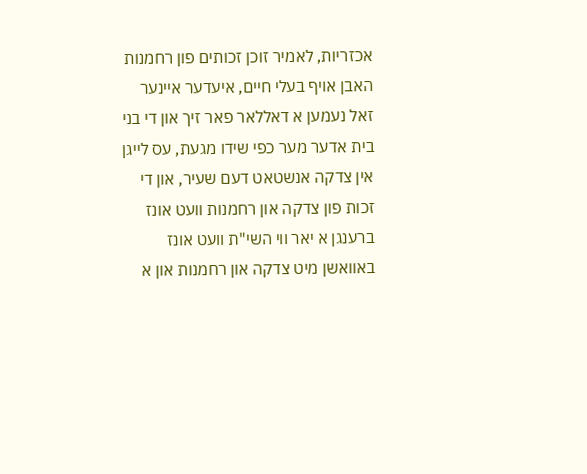אכזריות, לאמיר זוכן זכותים פון רחמנות האבן אויף בעלי חיים, איעדער איינער זאל נעמען א דאללאר פאר זיך און די בני בית אדער מער כפי שידו מגעת, עס לייגן אין צדקה אנשטאט דעם שעיר, און די זכות פון צדקה און רחמנות וועט אונז ברענגן א יאר ווי השי"ת וועט אונז באוואשן מיט צדקה און רחמנות און א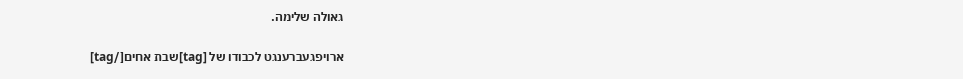גאולה שלימה.

ארויפגעברענגט לכבודו של [tag]שבת אחים[/tag]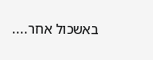באשכול אחר....